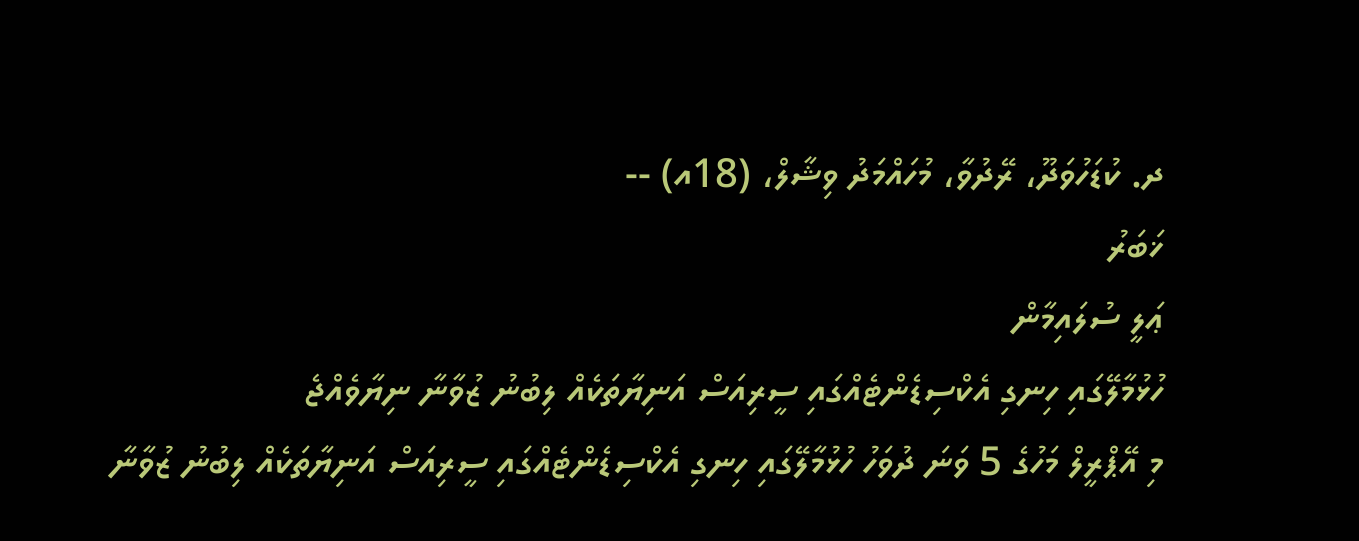ދ. ކުޑަހުވަދޫ، ރޭދުވާ، މުހައްމަދު ވިޝާލް، (18އ) --
ޚަބަރު
ޢަލީ ސުލައިމާން
ހުޅުމާލޭގައި ހިނގި އެކްސިޑެންޓެއްގައި ސީރިއަސް އަނިޔާތަކެއް ލިބުނު ޒުވާނާ ނިޔާވެއްޖެ
މި އޭޕްރީލް މަހުގެ 5 ވަނަ ދުވަހު ހުޅުމާލޭގައި ހިނގި އެކްސިޑެންޓެއްގައި ސީރިއަސް އަނިޔާތަކެއް ލިބުނު ޒުވާނާ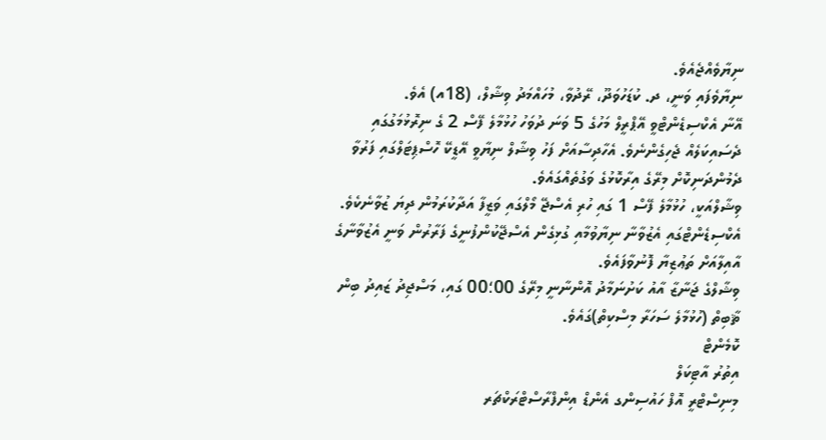ނިޔާވެއްޖެއެވެ.
ނިޔާވެފައި ވަނީ، ދ. ކުޑަހުވަދޫ، ރޭދުވާ، މުހައްމަދު ވިޝާލް، (18އ) އެވެ.
އޭނާ އެކްސިޑެންޓްވީ އޭޕްރީލް މަހުގެ 5 ވަނަ ދުވަހު ހުޅުމާލެ ފޭސް 2 ގެ ނިރޮޅުމަގުގައި ދެސައިކަލެއް ޖެހިގެންނެވެ. އެހާދިސާއަށް ފަހު ވިޝާލް ނިޔާވީ އޭޑީކޭ ހޮސްޕިޓަލްގައި ފަރުވާ ދެމުންދަނިކޮށް މިރޭގެ އިރާކޮޅުގެ ވަގުތެއްގައެވެ.
ވިޝާލްއަކީ، ހުޅުމާލެ ފޭސް 1 ގައި ހުރި އެސްޖޭ މޯލްގައި ވަޒީފާ އަދާކުރަމުން ދިޔަ ޒުވާނެކެވެ. އެކްސިޑެންޓްގައި އެޒުވާނާ ނިޔާވުމާއި ގުޅިގެން އެސްޖޭކުންފުނީގެ ފަރާރުން ވަނީ އެޒުވާނާގެ އާއިލާއަށް ތަޢުޒިޔާ ފޮނުވާފައެވެ.
ވިޝާލްގެ ޖަނާޒާ އާއު ކަށުނަމާދު އޮންނާނީ މިރޭގެ 00؛00 ގައި، މަސްޖިދު ޒައިދު ބިން ޘާބިތް (ހުޅުމާލެ ސަހަރާ މިސްކިތް)ގައެވެ.
ކޮމެންޓް
އިތުރު އާޓިކަލް
މިނިސްޓްރީ އޮފް ހައުސިންގ އެންޑް އިންފްރާސްޓްރަކްޗަރ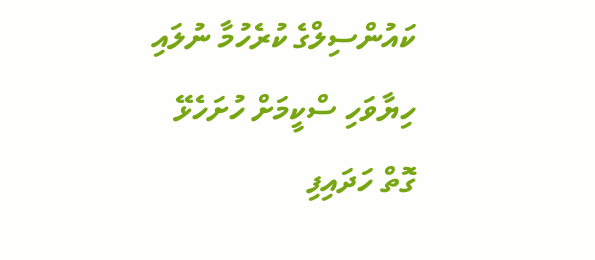ކައުންސިލްގެ ކުރެހުމާ ނުލައި ހިޔާވަހި ސްކީމަށް ހުށަހެޅޭ ގޮތް ހަދައިފި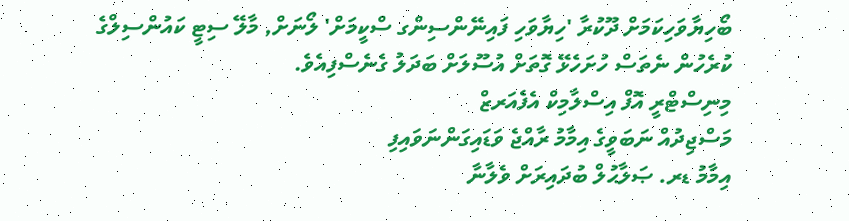ބޯހިޔާވަހިކަމަށް ދޫކުރާ 'ހިޔާވަހި ފައިނޭންސިންގ ސްކީމަށް' ލޯނަށް, މާލޭ ސިޓީ ކައުންސިލްގެ ކުރެހުން ނެތަސް ހުށަހެޅޭ ގޮތަށް އުސޫލަށް ބަދަލު ގެނެސްފިއެވެ.
މިނިސްޓްރީ އޮފް އިސްލާމިކް އެފެއަރޒް
މަސްޖިދުއް ނަބަވީގެ އިމާމު ރާއްޖެ ވަޑައިގަންނަވައިފި
އިމާމު ޑރ. ޞަލާޙުލް ބުދައިރަށް ވެލާނާ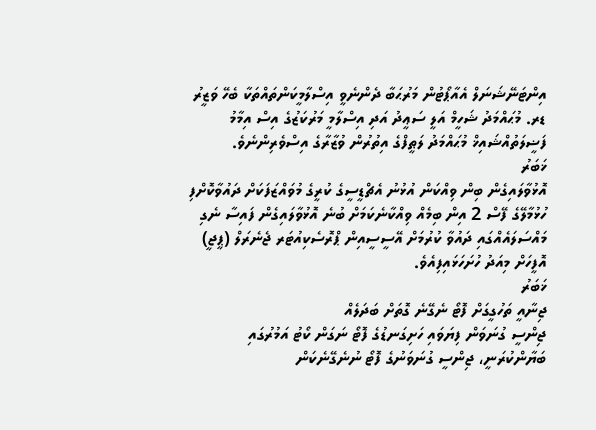އިންޓަނޭޝަނަލް އެއާޕޯޓުން މަރުޙަބާ ދެންނެވީ އިސްލާމީކަންތައްތަކާ ބެހޭ ވަޒީރު ޑރ. މުޙައްމަދު ޝަހީމް އަލީ ސަޢީދު އަދި އިސްލާމީ މަރުކަޒުގެ އިސް އިމާމު ފަޟީލަތުއްޝައިޚް މުޙައްމަދު ލަޠީފްގެ އިތުރުން ވުޒާރާގެ އިސްވެރިންނެވެ.
ޚަބަރު
އޮޅުވާލައިގެން ބިން ވިއްކަން އުޅުނު އެޗްޑީސީގެ ކުރީގެ މުވައްޒަފަކަށް ދައުވާކޮށްފި
ހުޅުމާލޭގެ ފޭސް 2 އިން ބިމެއް ވިއްކާނެކަމަށް ބުނެ އޮޅުވާލައިގެން ފައިސާ ނެގި މައްސަލައެއްގައި ދައުވާ ކުރުމަށް އޭސީސީއިން ޕްރޮސެކިއުޓަރ ޖެނެރަލް (ޕީޖީ) އޮފީހަށް މިއަދު ހުށަހަޅައިފިއެވެ.
ޚަބަރު
ޖިނާއީ ތަހުގީގަށް ފޮޓޯ ނެގޭނެ ގޮތަށް ބަދަލެއް
ޖިންސީ ގުނަވަން ފިޔަވައި ހަށިގަނޑުގެ ފޮޓޯ ނަގަން ކޯޓު އަމުރުގައި ބަޔާންކުރަނީ، ޖިންސީ ގުނަވަނުގެ ފޮޓޯ ނުނެގޭނެކަން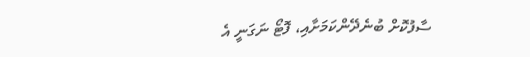ސާފުކޮށް ބުނެދޭންކަމަށާއި، ފޮޓޯ ނަގަނީ އެ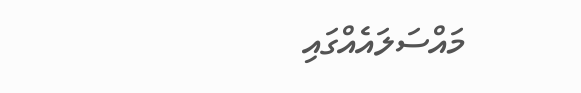މައްސަލައެއްގައި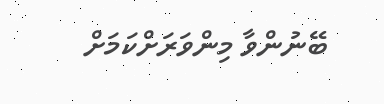ބޭނުންވާ މިންވަރަށްކަމަށް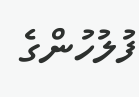ފުލުހުންގެ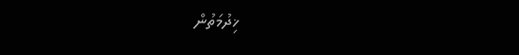ޚިދުމަތުން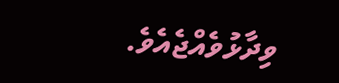ވިދާޅުވެއްޖެއެވެ.